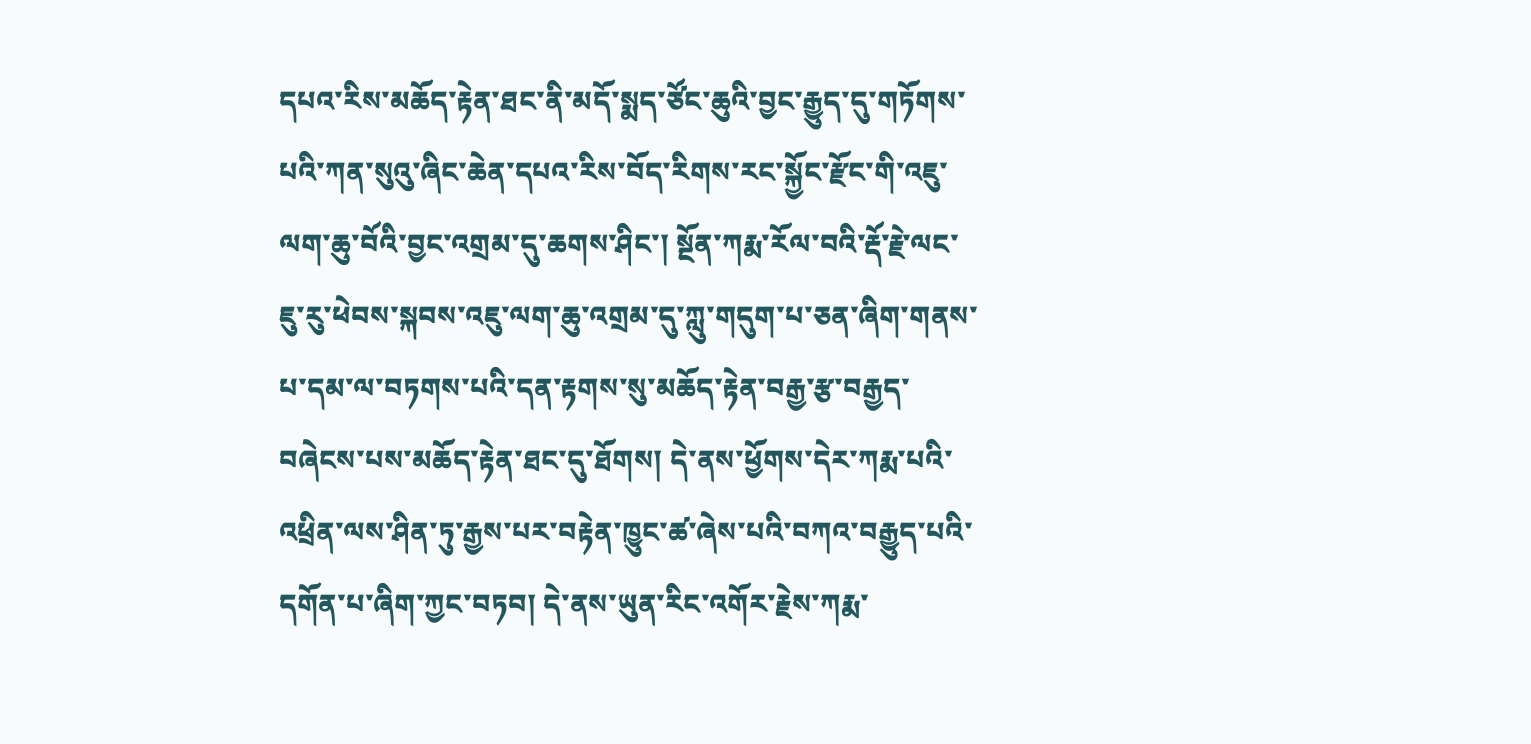དཔའ་རིས་མཆོད་རྟེན་ཐང་ནི་མདོ་སྨད་ཙོང་ཆུའི་བྱང་རྒྱུད་དུ་གཏོགས་པའི་ཀན་སུའུ་ཞིང་ཆེན་དཔའ་རིས་བོད་རིགས་རང་སྐྱོང་རྫོང་གི་འཇུ་ལག་ཆུ་བོའི་བྱང་འགྲམ་དུ་ཆགས་ཤིང་། སྔོན་ཀརྨ་རོལ་བའི་རྡོ་རྗེ་ལང་ཇུ་རུ་ཕེབས་སྐབས་འཇུ་ལག་ཆུ་འགྲམ་དུ་ཀླུ་གདུག་པ་ཅན་ཞིག་གནས་པ་དམ་ལ་བཏགས་པའི་དན་རྟགས་སུ་མཆོད་རྟེན་བརྒྱ་རྩ་བརྒྱད་བཞེངས་པས་མཆོད་རྟེན་ཐང་དུ་ཐོགས། དེ་ནས་ཕྱོགས་དེར་ཀརྨ་པའི་འཕྲིན་ལས་ཤིན་ཏུ་རྒྱས་པར་བརྟེན་ཁྱུང་ཚ་ཞེས་པའི་བཀའ་བརྒྱུད་པའི་དགོན་པ་ཞིག་ཀྱང་བཏབ། དེ་ནས་ཡུན་རིང་འགོར་རྗེས་ཀརྨ་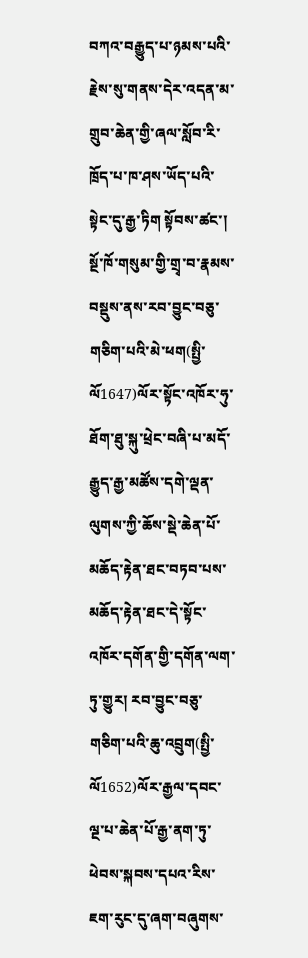བཀའ་བརྒྱུད་པ་ཉམས་པའི་རྗེས་སུ་གནས་དེར་འདན་མ་གྲུབ་ཆེན་གྱི་ཞལ་སློབ་རི་ཁྲོད་པ་ཁ་ཤས་ཡོད་པའི་སྟེང་དུ་རྒྱ་ཏིག སྟོབས་ཚང་། སྔོ་ཁོ་གསུམ་གྱི་གྲྭ་བ་རྣམས་བསྡུས་ནས་རབ་བྱུང་བཅུ་གཅིག་པའི་མེ་ཕག(སྤྱི་ལོ1647)ལོར་སྟོང་འཁོར་ཧུ་ཐོག་ཐུ་སྐུ་ཕྲེང་བཞི་པ་མདོ་རྒྱུད་རྒྱ་མཚོས་དགེ་ལྡན་ལུགས་ཀྱི་ཆོས་སྡེ་ཆེན་པོ་མཆོད་རྟེན་ཐང་བཏབ་པས་མཆོད་རྟེན་ཐང་དེ་སྟོང་འཁོར་དགོན་གྱི་དགོན་ལག་ཏུ་གྱུར། རབ་བྱུང་བཅུ་གཅིག་པའི་ཆུ་འབྲུག(སྤྱི་ལོ1652)ལོར་རྒྱལ་དབང་ལྔ་པ་ཆེན་པོ་རྒྱ་ནག་ཏུ་ཕེབས་སྐབས་དཔའ་རིས་ཇག་རུང་དུ་ཞག་བཞུགས་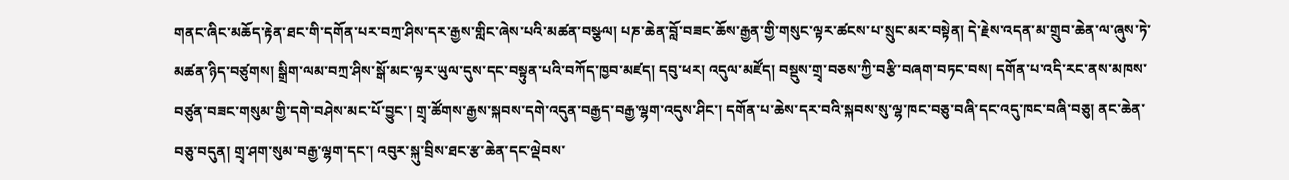གནང་ཞིང་མཆོད་རྟེན་ཐང་གི་དགོན་པར་བཀྲ་ཤིས་དར་རྒྱས་གླིང་ཞེས་པའི་མཚན་བསྩལ། པཎ་ཆེན་བློ་བཟང་ཆོས་རྒྱན་གྱི་གསུང་ལྟར་ཚངས་པ་སྲུང་མར་བསྟེན། དེ་རྗེས་འདན་མ་གྲུབ་ཆེན་ལ་ཞུས་ཏེ་མཚན་ཉིད་བཙུགས། སྒྲིག་ལམ་བཀྲ་ཤིས་སྒོ་མང་ལྟར་ཡུལ་དུས་དང་བསྟུན་པའི་བཀོད་ཁྱབ་མཛད། དབུ་ཕར། འདུལ་མཛོད། བསྡུས་གྲྭ་བཅས་ཀྱི་བརྩི་བཞག་བཏང་བས། དགོན་པ་འདི་རང་ནས་མཁས་བཙུན་བཟང་གསུམ་གྱི་དགེ་བཤེས་མང་པོ་བྱུང་། གྲྭ་ཚོགས་རྒྱས་སྐབས་དགེ་འདུན་བརྒྱད་བརྒྱ་ལྷག་འདུས་ཤིང་། དགོན་པ་ཆེས་དར་བའི་སྐབས་སུ་ལྷ་ཁང་བཅུ་བཞི་དང་འདུ་ཁང་བཞི་བཅུ། ནང་ཆེན་བཅུ་བདུན། གྲྭ་ཤག་སུམ་བརྒྱ་ལྷག་དང་། འབུར་སྐུ་བྲིས་ཐང་རྩ་ཆེན་དང་ལྡེབས་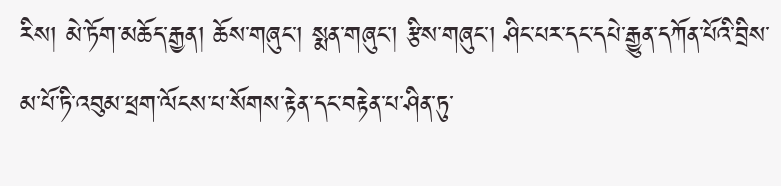རིས། མེ་ཏོག་མཆོད་རྒྱན། ཆོས་གཞུང་། སྨན་གཞུང་། རྩིས་གཞུང་། ཤིང་པར་དང་དཔེ་རྒྱུན་དཀོན་པོའི་བྲིས་མ་པོ་ཏི་འབུམ་ཕྲག་ལོངས་པ་སོགས་རྟེན་དང་བརྟེན་པ་ཤིན་ཏུ་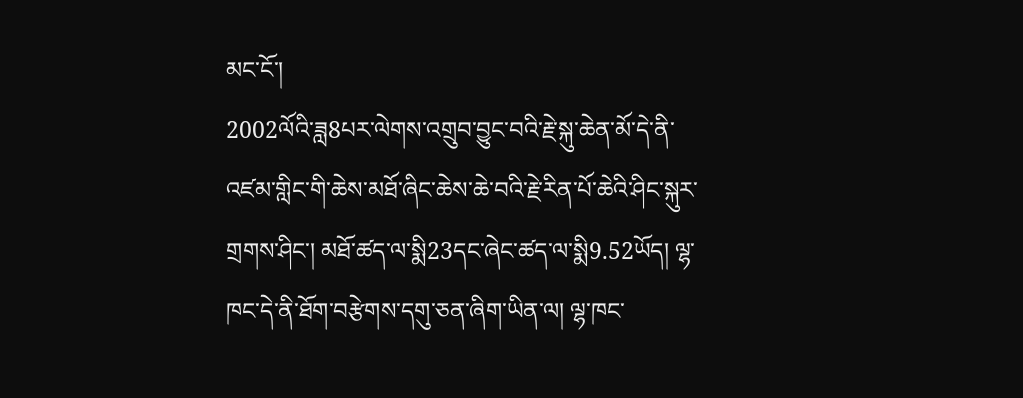མང་ངོ་།
2002ལོའི་ཟླ8པར་ལེགས་འགྲུབ་བྱུང་བའི་རྗེ་སྐུ་ཆེན་མོ་དེ་ནི་འཛམ་གླིང་གི་ཆེས་མཐོ་ཞིང་ཆེས་ཆེ་བའི་རྗེ་རིན་པོ་ཆེའི་ཤིང་སྐུར་གྲགས་ཤིང་། མཐོ་ཚད་ལ་སྨི23དང་ཞེང་ཚད་ལ་སྨི9.52ཡོད། ལྷ་ཁང་དེ་ནི་ཐོག་བརྩེགས་དགུ་ཅན་ཞིག་ཡིན་ལ། ལྷ་ཁང་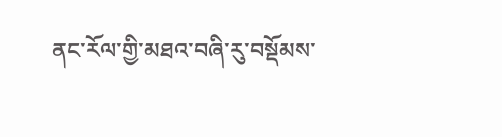ནང་རོལ་གྱི་མཐའ་བཞི་རུ་བསྡོམས་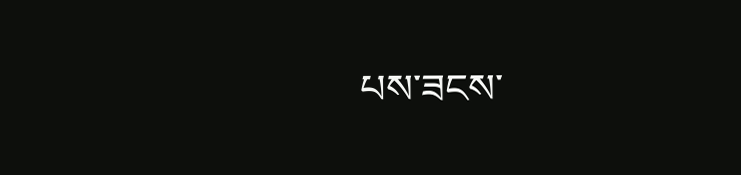པས་ཟངས་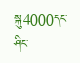སྐུ4000དང་ཤིང་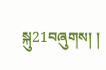སྐུ21བཞུགས། །